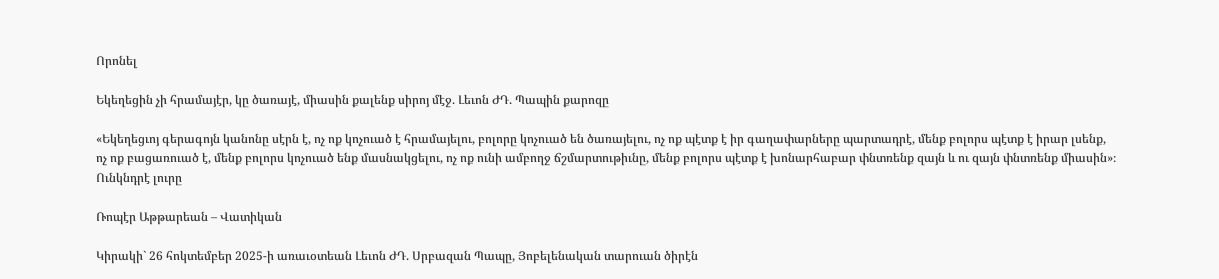Որոնել

Եկեղեցին չի հրամայէր, կը ծառայէ, միասին քալենք սիրոյ մէջ. Լեւոն ԺԴ. Պապին քարոզը

«Եկեղեցւոյ գերագոյն կանոնը սէրն է, ոչ ոք կոչուած է հրամայելու, բոլորը կոչուած են ծառայելու, ոչ ոք պէտք է իր գաղափարները պարտադրէ, մենք բոլորս պէտք է իրար լսենք, ոչ ոք բացառուած է, մենք բոլորս կոչուած ենք մասնակցելու, ոչ ոք ունի ամբողջ ճշմարտութիւնը, մենք բոլորս պէտք է խոնարհաբար փնտռենք զայն և ու զայն փնտռենք միասին»։
Ունկնդրէ լուրը

Ռոպէր Աթթարեան – Վատիկան

Կիրակի` 26 հոկտեմբեր 2025-ի առաւօտեան Լեւոն ԺԴ. Սրբազան Պապը, Յոբելենական տարուան ծիրէն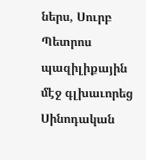ներս, Սուրբ Պետրոս պազիլիքային մէջ գլխաւորեց Սինոդական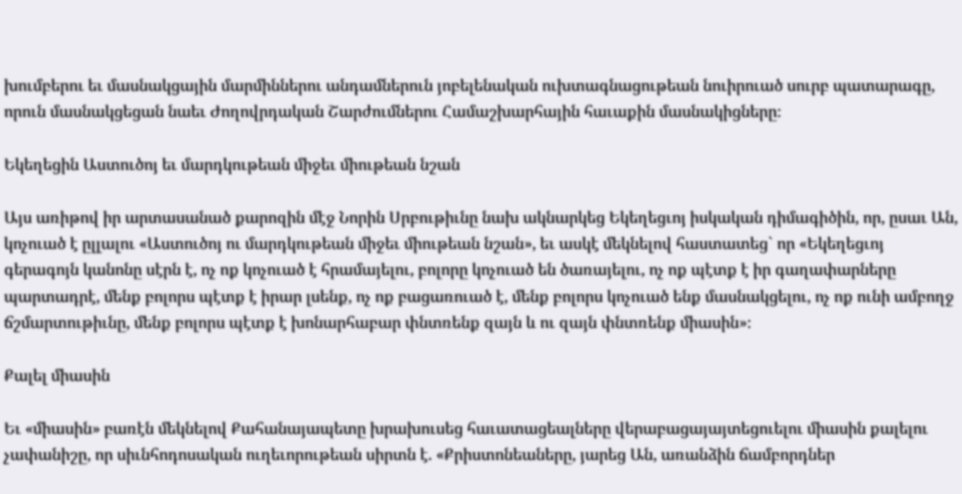խումբերու եւ մասնակցային մարմիններու անդամներուն յոբելենական ուխտագնացութեան նուիրուած սուրբ պատարագը, որուն մասնակցեցան նաեւ Ժողովրդական Շարժումներու Համաշխարհային հաւաքին մասնակիցները։

Եկեղեցին Աստուծոյ եւ մարդկութեան միջեւ միութեան նշան

Այս առիթով իր արտասանած քարոզին մէջ Նորին Սրբութիւնը նախ ակնարկեց Եկեղեցւոյ իսկական դիմագիծին, որ, ըսաւ Ան, կոչուած է ըլլալու «Աստուծոյ ու մարդկութեան միջեւ միութեան նշան», եւ ասկէ մեկնելով հաստատեց` որ «Եկեղեցւոյ գերագոյն կանոնը սէրն է, ոչ ոք կոչուած է հրամայելու, բոլորը կոչուած են ծառայելու, ոչ ոք պէտք է իր գաղափարները պարտադրէ, մենք բոլորս պէտք է իրար լսենք, ոչ ոք բացառուած է, մենք բոլորս կոչուած ենք մասնակցելու, ոչ ոք ունի ամբողջ ճշմարտութիւնը, մենք բոլորս պէտք է խոնարհաբար փնտռենք զայն և ու զայն փնտռենք միասին»։

Քալել միասին

Եւ «միասին» բառէն մեկնելով Քահանայապետը խրախուսեց հաւատացեալները վերաբացայայտեցուելու միասին քալելու չափանիշը, որ սիւնհոդոսական ուղեւորութեան սիրտն է. «Քրիստոնեաները, յարեց Ան, առանձին ճամբորդներ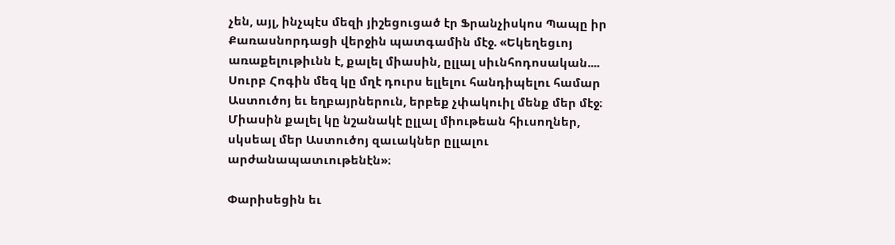չեն, այլ, ինչպէս մեզի յիշեցուցած էր Ֆրանչիսկոս Պապը իր Քառասնորդացի վերջին պատգամին մէջ. «Եկեղեցւոյ առաքելութիւնն է, քալել միասին, ըլլալ սիւնհոդոսական.... Սուրբ Հոգին մեզ կը մղէ դուրս ելլելու հանդիպելու համար Աստուծոյ եւ եղբայրներուն, երբեք չփակուիլ մենք մեր մէջ։ Միասին քալել կը նշանակէ ըլլալ միութեան հիւսողներ, սկսեալ մեր Աստուծոյ զաւակներ ըլլալու արժանապատւութենէն»։

Փարիսեցին եւ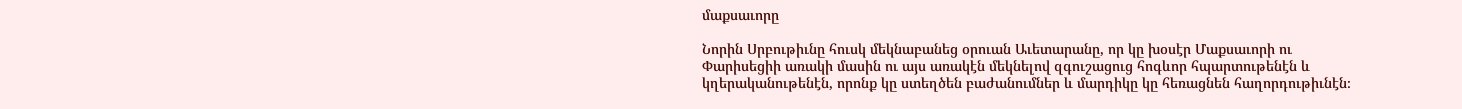մաքսաւորը

Նորին Սրբութիւնը հուսկ մեկնաբանեց օրուան Աւետարանը, որ կը խօսէր Մաքսաւորի ու Փարիսեցիի առակի մասին ու այս առակէն մեկնելով զգուշացուց հոգևոր հպարտութենէն և կղերականութենէն, որոնք կը ստեղծեն բաժանումներ և մարդիկը կը հեռացնեն հաղորդութիւնէն։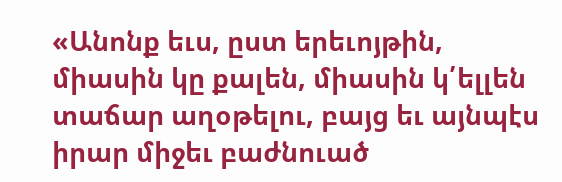«Անոնք եւս, ըստ երեւոյթին, միասին կը քալեն, միասին կ՛ելլեն տաճար աղօթելու, բայց եւ այնպէս իրար միջեւ բաժնուած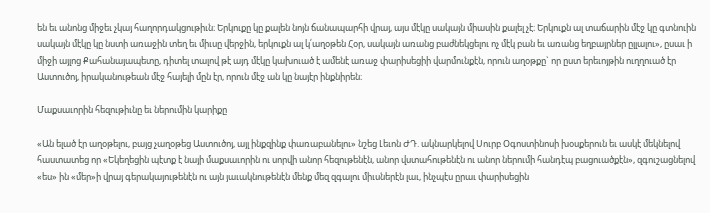են եւ անոնց միջեւ չկայ հաղորդակցութիւն։ Երկուքը կը քալեն նոյն ճանապարհի վրայ, այս մէկը սակայն միասին քալել չէ։ Երկուքն ալ տաճարին մէջ կը գտնուին սակայն մէկը կը նստի առաջին տեղ եւ միւսը վերջին, երկուքն ալ կ՛աղօթեն Հօր, սակայն առանց բաժնեկցելու ոչ մէկ բան եւ առանց եղբայրներ ըլլալու», ըսաւ ի միջի այլոց Քահանայապետը, դիտել տալով թէ այդ մէկը կախուած է ամենէ առաջ փարիսեցիի վարմունքէն, որուն աղօթքը` որ ըստ երեւոյթին ուղղուած էր Աստուծոյ, իրականութեան մէջ հայելի մըն էր, որուն մէջ ան կը նայէր ինքնիրեն։

Մաքսաւորին հեզութիւնը եւ ներումին կարիքը

«Ան ելած էր աղօթելու, բայց չաղօթեց Աստուծոյ, այլ ինքզինք փառաբանելու» նշեց Լեւոն ԺԴ. ակնարկելով Սուրբ Օգոստինոսի խօսքերուն եւ ասկէ մեկնելով հաստատեց որ «Եկեղեցին պէտք է նայի մաքսաւորին ու սորվի անոր հեզութենէն, անոր վստահութենէն ու անոր ներումի հանդէպ բացուածքէն», զգուշացնելով «ես» ին «մեր»ի վրայ գերակայութենէն ու այն յաւակնութենէն մենք մեզ զգալու միւսներէն լաւ, ինչպէս ըրաւ փարիսեցին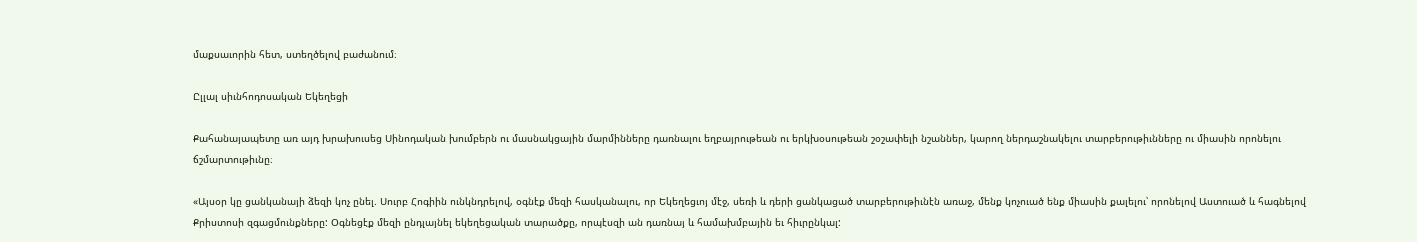մաքսաւորին հետ, ստեղծելով բաժանում։

Ըլլալ սիւնհոդոսական Եկեղեցի

Քահանայապետը առ այդ խրախուսեց Սինոդական խումբերն ու մասնակցային մարմինները դառնալու եղբայրութեան ու երկխօսութեան շօշափելի նշաններ, կարող ներդաշնակելու տարբերութիւնները ու միասին որոնելու ճշմարտութիւնը։

«Այսօր կը ցանկանայի ձեզի կոչ ընել. Սուրբ Հոգիին ունկնդրելով, օգնէք մեզի հասկանալու, որ Եկեղեցւոյ մէջ, սեռի և դերի ցանկացած տարբերութիւնէն առաջ, մենք կոչուած ենք միասին քալելու՝ որոնելով Աստուած և հագնելով Քրիստոսի զգացմունքները: Օգնեցէք մեզի ընդլայնել եկեղեցական տարածքը, որպէսզի ան դառնայ և համախմբային եւ հիւրընկալ: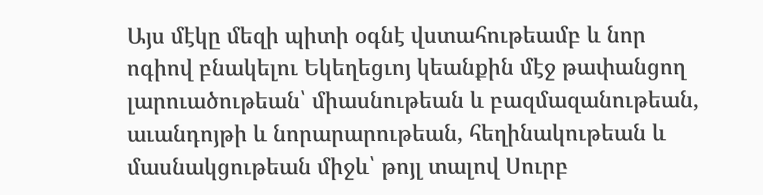Այս մէկը մեզի պիտի օգնէ վստահութեամբ և նոր ոգիով բնակելու Եկեղեցւոյ կեանքին մէջ թափանցող լարուածութեան՝ միասնութեան և բազմազանութեան, աւանդոյթի և նորարարութեան, հեղինակութեան և մասնակցութեան միջև՝ թոյլ տալով Սուրբ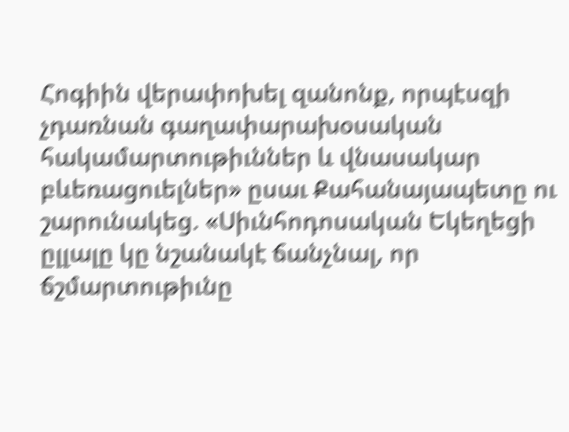Հոգիին վերափոխել զանոնք, որպէսզի չդառնան գաղափարախօսական հակամարտութիւններ և վնասակար բևեռացուելներ» ըսաւ Քահանայապետը ու շարունակեց. «Սիւնհոդոսական Եկեղեցի ըլլալը կը նշանակէ ճանչնալ, որ ճշմարտութիւնը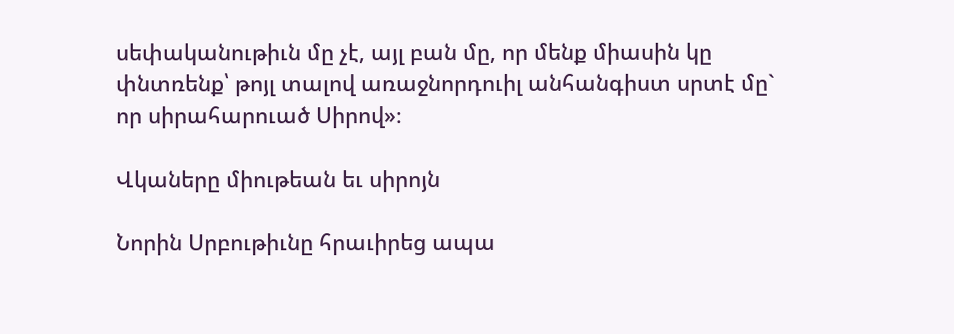սեփականութիւն մը չէ, այլ բան մը, որ մենք միասին կը փնտռենք՝ թոյլ տալով առաջնորդուիլ անհանգիստ սրտէ մը` որ սիրահարուած Սիրով»։

Վկաները միութեան եւ սիրոյն

Նորին Սրբութիւնը հրաւիրեց ապա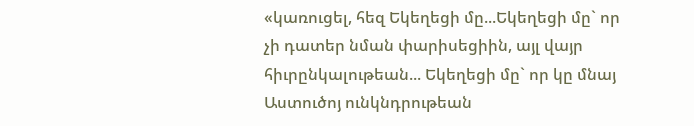«կառուցել, հեզ Եկեղեցի մը...Եկեղեցի մը` որ չի դատեր նման փարիսեցիին, այլ վայր հիւրընկալութեան... Եկեղեցի մը` որ կը մնայ Աստուծոյ ունկնդրութեան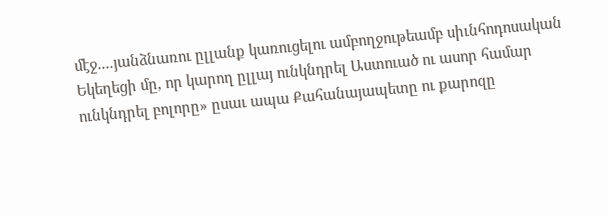մէջ....յանձնառու ըլլանք կառուցելու ամբողջութեամբ սիւնհոդոսական Եկեղեցի մը, որ կարող ըլլայ ունկնդրել Աստուած ու ասոր համար ունկնդրել բոլորը» ըսաւ ապա Քահանայապետը ու քարոզը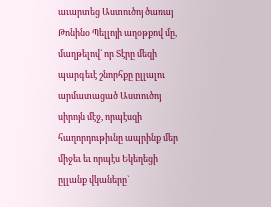աւարտեց Աստուծոյ ծառայ Թոնինօ Պելլոյի աղօթքով մը, մաղթելով` որ Տէրը մեզի պարգեւէ շնորհքը ըլլալու արմատացած Աստուծոյ սիրոյն մէջ, որպէսզի հաղորդութիւնը ապրինք մեր միջեւ եւ որպէս Եկեղեցի ըլլանք վկաները`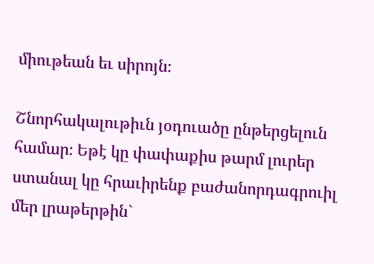միութեան եւ սիրոյն։

Շնորհակալութիւն յօդուածը ընթերցելուն համար։ Եթէ կը փափաքիս թարմ լուրեր ստանալ կը հրաւիրենք բաժանորդագրուիլ մեր լրաթերթին`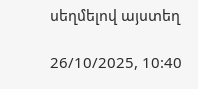սեղմելով այստեղ

26/10/2025, 10:40